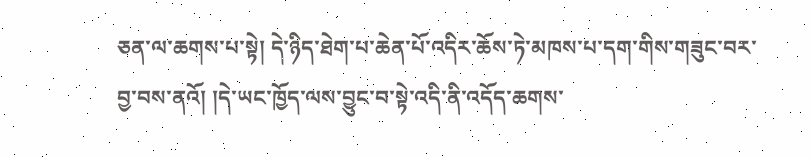ཅན་ལ་ཆགས་པ་སྟེ། དེ་ཉིད་ཐེག་པ་ཆེན་པོ་འདིར་ཆོས་ཏེ་མཁས་པ་དག་གིས་གཟུང་བར་བྱ་བས་ནའོ། །དེ་ཡང་ཁྱོད་ལས་བྱུང་བ་སྟེ་འདི་ནི་འདོད་ཆགས་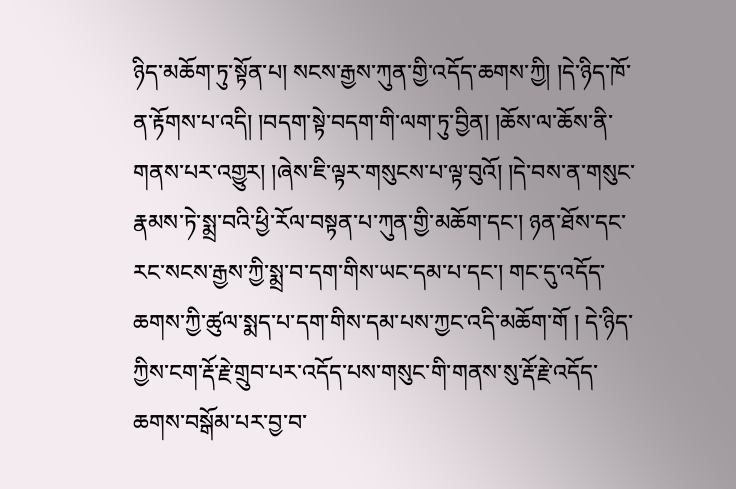ཉིད་མཆོག་ཏུ་སྟོན་པ། སངས་རྒྱས་ཀུན་གྱི་འདོད་ཆགས་ཀྱི། །དེ་ཉིད་ཁོ་ན་རྟོགས་པ་འདི། །བདག་སྟེ་བདག་གི་ལག་ཏུ་བྱིན། །ཆོས་ལ་ཆོས་ནི་གནས་པར་འགྱུར། །ཞེས་ཇི་ལྟར་གསུངས་པ་ལྟ་བུའོ། །དེ་བས་ན་གསུང་རྣམས་ཏེ་སྨྲ་བའི་ཕྱི་རོལ་བསྟན་པ་ཀུན་གྱི་མཆོག་དང་། ཉན་ཐོས་དང་རང་སངས་རྒྱས་ཀྱི་སྨྲ་བ་དག་གིས་ཡང་དམ་པ་དང་། གང་དུ་འདོད་ཆགས་ཀྱི་ཚུལ་སྨད་པ་དག་གིས་དམ་པས་ཀྱང་འདི་མཆོག་གོ ། དེ་ཉིད་ཀྱིས་ངག་རྡོ་རྗེ་གྲུབ་པར་འདོད་པས་གསུང་གི་གནས་སུ་རྡོ་རྗེ་འདོད་ཆགས་བསྒོམ་པར་བྱ་བ་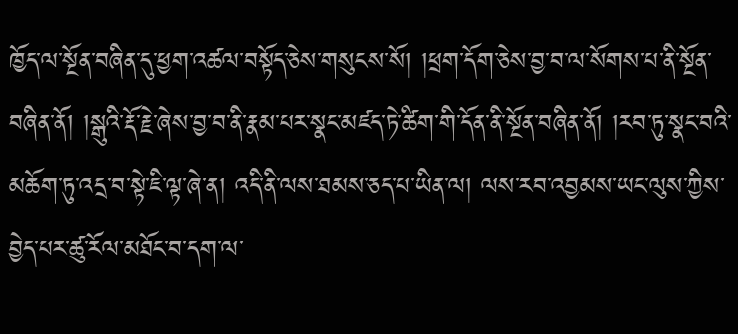ཁྱོད་ལ་སྔོན་བཞིན་དུ་ཕྱག་འཚལ་བསྟོད་ཅེས་གསུངས་སོ། །ཕྲག་དོག་ཅེས་བྱ་བ་ལ་སོགས་པ་ནི་སྔོན་བཞིན་ནོ། །སྒུའི་རྡོ་རྗེ་ཞེས་བྱ་བ་ནི་རྣམ་པར་སྣང་མཛད་ཏེ་ཚིག་གི་དོན་ནི་སྔོན་བཞིན་ནོ། །རབ་ཏུ་སྣང་བའི་མཆོག་ཏུ་འདྲ་བ་སྟེ་ཇི་ལྟ་ཞེ་ན། འདི་ནི་ལས་ཐམས་ཅད་པ་ཡིན་ལ། ལས་རབ་འབྱམས་ཡང་ལུས་ཀྱིས་བྱེད་པར་ཚུ་རོལ་མཐོང་བ་དག་ལ་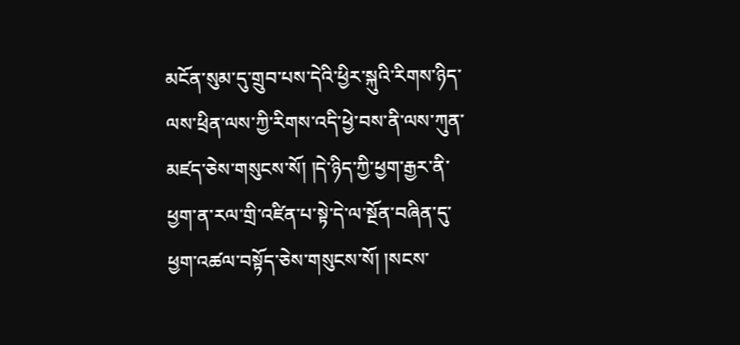མངོན་སུམ་དུ་གྲུབ་པས་དེའི་ཕྱིར་སྐུའི་རིགས་ཉིད་ལས་ཕྲིན་ལས་ཀྱི་རིགས་འདི་ཕྱེ་བས་ནི་ལས་ཀུན་མཛད་ཅེས་གསུངས་སོ། །དེ་ཉིད་ཀྱི་ཕྱག་རྒྱར་ནི་ཕྱག་ན་རལ་གྲི་འཛིན་པ་སྟེ་དེ་ལ་སྔོན་བཞིན་དུ་ཕྱག་འཚལ་བསྟོད་ཅེས་གསུངས་སོ། །སངས་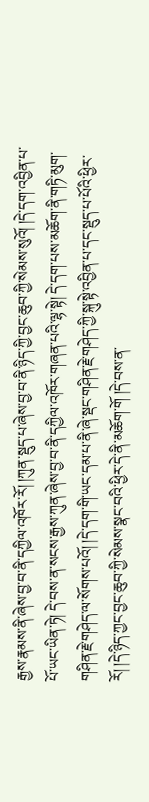རྒྱས་རྣམས་ནི་ཞེས་བྱ་བ་ནི་དཀྱིལ་འཁོར་རོ། །ཀུན་སྡུད་པ་ཞེས་བྱ་བ་ནི་ཉིད་ཀྱི་བྱང་ཆུབ་ཀྱི་སེམས་སུའོ། །དེ་དག་འབྱིན་པ་པོ་ཡང་ཡིན་ཏེ། དེ་བས་ན་སངས་རྒྱས་ཀུན་ཞེས་བྱ་བ་ནི་དཀྱིལ་འཁོར་གཞན་པའི་ལྷ་སྟེ། དེ་དག་པས་མཆོག་ནི་གཏི་མུག་གཤིན་རྗེ་གཤེད་ལ་སོགས་པའོ། །དེ་དག་གི་ཡང་དམ་པ་ནི་ཞེ་སྡང་གཤིན་རྗེ་གཤེད་ཀྱི་སྐུ་སྟེ་འབྱིན་པ་དང་སྡུད་པ་པོའི་ཕྱིར་རོ། །དེ་ཉིད་ཀྱང་བྱང་ཆུབ་ཀྱི་སེམས་སྣང་བའི་ཕྱིར་དེ་ནི་མཆོག་གོ །དེ་བས་ན་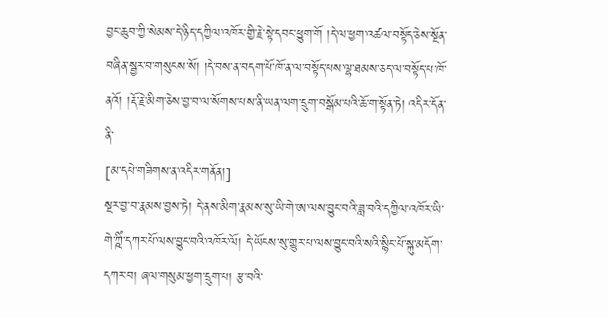བྱང་ཆུབ་ཀྱི་སེམས་དེ་ཉིད་དཀྱིལ་འཁོར་གྱི་རྗེ་སྟེ་དབང་ཕྱུག་གོ །དེ་ལ་ཕྱག་འཚལ་བསྟོད་ཅེས་སྔོན་བཞིན་སྦྱར་བ་གསུངས་སོ། །དེ་བས་ན་བདག་པོ་ཁོ་ན་ལ་བསྟོད་པས་ལྷ་ཐམས་ཅད་ལ་བསྟོད་པ་ཁོ་ནའོ། །རྡོ་རྗེ་མིག་ཅེས་བྱ་བ་ལ་སོགས་པས་ནི་ཡན་ལག་དྲུག་བསྒོམ་པའི་ཆོ་ག་སྟོན་ཏེ། འདིར་དོན་ནི་
[མ་དཔེ་གཟིགས་ན་འདིར་གནོན།]
སྔར་བྱ་བ་རྣམས་བྱས་ཏེ། དེ་ནས་མིག་རྣམས་སུ་ཡི་གེ་ཨ་ལས་བྱུང་བའི་ཟླ་བའི་དཀྱིལ་འཁོར་ཡི་གེ་ཀྵིཾ་དཀར་པོ་ལས་བྱུང་བའི་འཁོར་ལོ། དེ་ཡོངས་སུ་གྱུར་པ་ལས་བྱུང་བའི་སའི་སྙིང་པོ་སྐུ་མདོག་དཀར་བ། ཞལ་གསུམ་ཕྱག་དྲུག་པ། རྩ་བའི་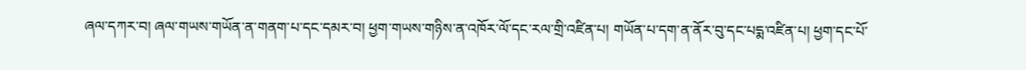ཞལ་དཀར་བ། ཞལ་གཡས་གཡོན་ན་གནག་པ་དང་དམར་བ། ཕྱག་གཡས་གཉིས་ན་འཁོར་ལོ་དང་རལ་གྲི་འཛིན་པ། གཡོན་པ་དག་ན་ནོར་བུ་དང་པདྨ་འཛིན་པ། ཕྱག་དང་པོ་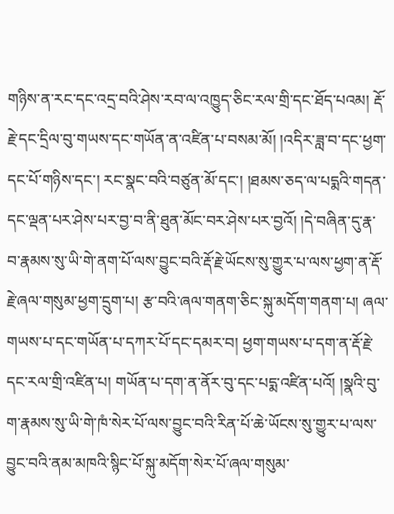གཉིས་ན་རང་དང་འདྲ་བའི་ཤེས་རབ་ལ་འཁྱུད་ཅིང་རལ་གྲི་དང་ཐོད་པའམ། རྡོ་རྗེ་དང་དྲིལ་བུ་གཡས་དང་གཡོན་ན་འཛིན་པ་བསམ་མོ། །འདིར་ཟླ་བ་དང་ཕྱག་དང་པོ་གཉིས་དང་། རང་སྣང་བའི་བཙུན་མོ་དང་། །ཐམས་ཅད་ལ་པདྨའི་གདན་དང་ལྡན་པར་ཤེས་པར་བྱ་བ་ནི་ཐུན་མོང་བར་ཤེས་པར་བྱའོ། །དེ་བཞིན་དུ་རྣ་བ་རྣམས་སུ་ཡི་གེ་ནག་པོ་ལས་བྱུང་བའི་རྡོ་རྗེ་ཡོངས་སུ་གྱུར་པ་ལས་ཕྱག་ན་རྡོ་རྗེ་ཞལ་གསུམ་ཕྱག་དྲུག་པ། རྩ་བའི་ཞལ་གནག་ཅིང་སྐུ་མདོག་གནག་པ། ཞལ་གཡས་པ་དང་གཡོན་པ་དཀར་པོ་དང་དམར་བ། ཕྱག་གཡས་པ་དག་ན་རྡོ་རྗེ་དང་རལ་གྲི་འཛིན་པ། གཡོན་པ་དག་ན་ནོར་བུ་དང་པདྨ་འཛིན་པའོ། །སྣའི་བུ་ག་རྣམས་སུ་ཡི་གེ་ཁཾ་སེར་པོ་ལས་བྱུང་བའི་རིན་པོ་ཆེ་ཡོངས་སུ་གྱུར་པ་ལས་བྱུང་བའི་ནམ་མཁའི་སྙིང་པོ་སྐུ་མདོག་སེར་པོ་ཞལ་གསུམ་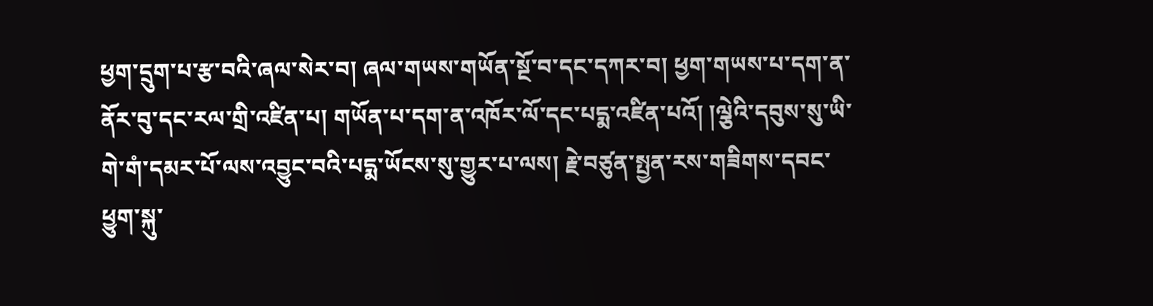ཕྱག་དྲུག་པ་རྩ་བའི་ཞལ་སེར་བ། ཞལ་གཡས་གཡོན་སྔོ་བ་དང་དཀར་བ། ཕྱག་གཡས་པ་དག་ན་ནོར་བུ་དང་རལ་གྲི་འཛིན་པ། གཡོན་པ་དག་ན་འཁོར་ལོ་དང་པདྨ་འཛིན་པའོ། །ལྕེའི་དབུས་སུ་ཡི་གེ་གཾ་དམར་པོ་ལས་འབྱུང་བའི་པདྨ་ཡོངས་སུ་གྱུར་པ་ལས། རྗེ་བཙུན་སྤྱན་རས་གཟིགས་དབང་ཕྱུག་སྐུ་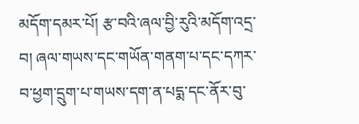མདོག་དམར་པོ། རྩ་བའི་ཞལ་བྱི་རུའི་མདོག་འདྲ་བ། ཞལ་གཡས་དང་གཡོན་གནག་པ་དང་དཀར་བ་ཕྱག་དྲུག་པ་གཡས་དག་ན་པདྨ་དང་ནོར་བུ་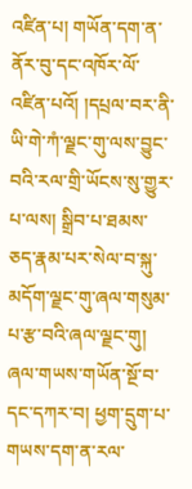འཛིན་པ། གཡོན་དག་ན་ནོར་བུ་དང་འཁོར་ལོ་འཛིན་པའོ། །དཔྲལ་བར་ནི་ཡི་གེ་ཀཾ་ལྗང་གུ་ལས་བྱུང་བའི་རལ་གྲི་ཡོངས་སུ་གྱུར་པ་ལས། སྒྲིབ་པ་ཐམས་ཅད་རྣམ་པར་སེལ་བ་སྐུ་མདོག་ལྗང་གུ་ཞལ་གསུམ་པ་རྩ་བའི་ཞལ་ལྗང་གུ། ཞལ་གཡས་གཡོན་སྔོ་བ་དང་དཀར་བ། ཕྱག་དྲུག་པ་གཡས་དག་ན་རལ་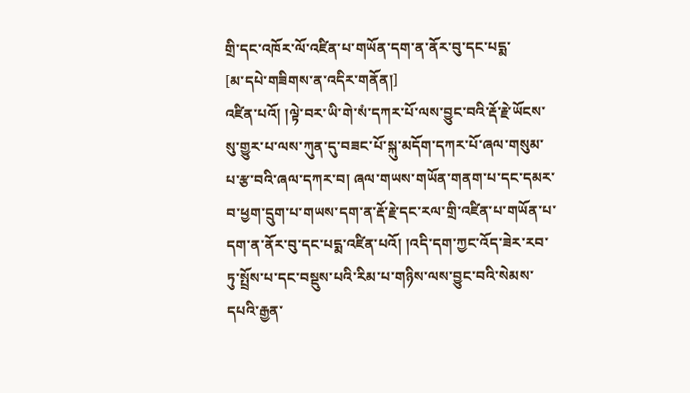གྲི་དང་འཁོར་ལོ་འཛིན་པ་གཡོན་དག་ན་ནོར་བུ་དང་པདྨ་
[མ་དཔེ་གཟིགས་ན་འདིར་གནོན།]
འཛིན་པའོ། །ལྟེ་བར་ཡི་གེ་སཾ་དཀར་པོ་ལས་བྱུང་བའི་རྡོ་རྗེ་ཡོངས་སུ་གྱུར་པ་ལས་ཀུན་དུ་བཟང་པོ་སྐུ་མདོག་དཀར་པོ་ཞལ་གསུམ་པ་རྩ་བའི་ཞལ་དཀར་བ། ཞལ་གཡས་གཡོན་གནག་པ་དང་དམར་བ་ཕྱག་དྲུག་པ་གཡས་དག་ན་རྡོ་རྗེ་དང་རལ་གྲི་འཛིན་པ་གཡོན་པ་དག་ན་ནོར་བུ་དང་པདྨ་འཛིན་པའོ། །འདི་དག་ཀྱང་འོད་ཟེར་རབ་ཏུ་སྤྲོས་པ་དང་བསྡུས་པའི་རིམ་པ་གཉིས་ལས་བྱུང་བའི་སེམས་དཔའི་རྒྱན་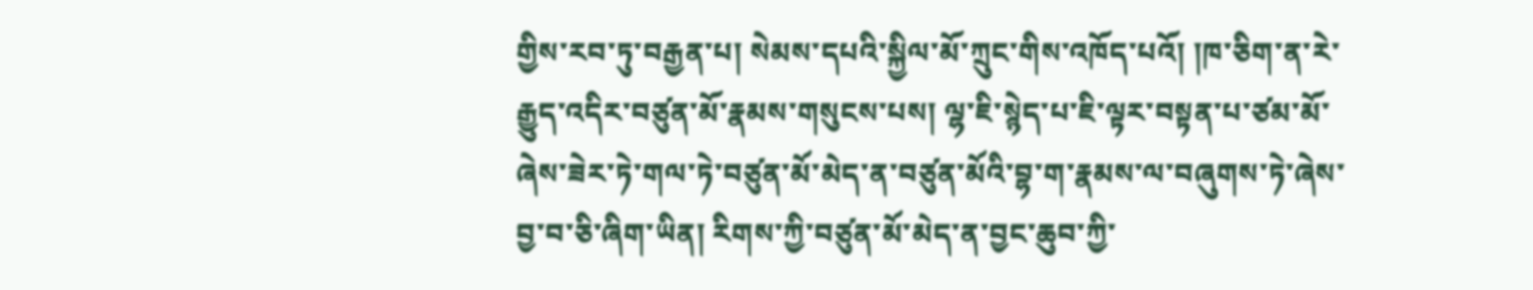གྱིས་རབ་ཏུ་བརྒྱན་པ། སེམས་དཔའི་སྐྱིལ་མོ་ཀྲུང་གིས་འཁོད་པའོ། །ཁ་ཅིག་ན་རེ་རྒྱུད་འདིར་བཙུན་མོ་རྣམས་གསུངས་པས། ལྷ་ཇི་སྙེད་པ་ཇི་ལྟར་བསྟན་པ་ཙམ་མོ་ཞེས་ཟེར་ཏེ་གལ་ཏེ་བཙུན་མོ་མེད་ན་བཙུན་མོའི་བྷ་ག་རྣམས་ལ་བཞུགས་ཏེ་ཞེས་བྱ་བ་ཅི་ཞིག་ཡིན། རིགས་ཀྱི་བཙུན་མོ་མེད་ན་བྱང་ཆུབ་ཀྱི་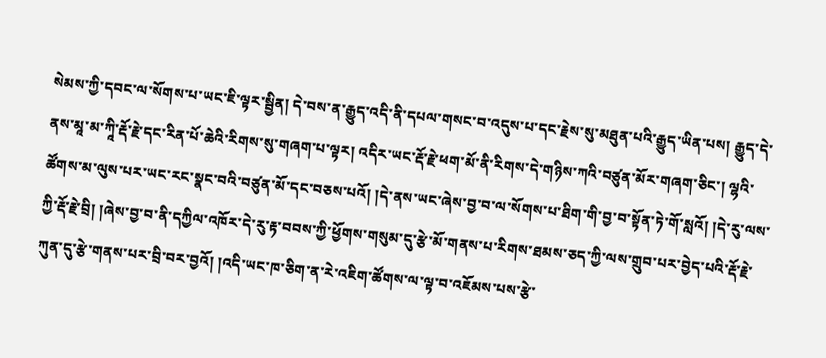སེམས་ཀྱི་དབང་ལ་སོགས་པ་ཡང་ཇི་ལྟར་སྦྱིན། དེ་བས་ན་རྒྱུད་འདི་ནི་དཔལ་གསང་བ་འདུས་པ་དང་རྗེས་སུ་མཐུན་པའི་རྒྱུད་ཡིན་པས། རྒྱུད་དེ་ནས་མཱ་མ་ཀཱི་རྡོ་རྗེ་དང་རིན་པོ་ཆེའི་རིགས་སུ་གཞག་པ་ལྟར། འདིར་ཡང་རྡོ་རྗེ་ཕག་མོ་ནི་རིགས་དེ་གཉིས་ཀའི་བཙུན་མོར་གཞག་ཅིང་། ལྷའི་ཚོགས་མ་ལུས་པར་ཡང་རང་སྣང་བའི་བཙུན་མོ་དང་བཅས་པའོ། །དེ་ནས་ཡང་ཞེས་བྱ་བ་ལ་སོགས་པ་ཐིག་གི་བྱ་བ་སྟོན་ཏེ་གོ་སླའོ། །དེ་རུ་ལས་ཀྱི་རྡོ་རྗེ་བྲི། །ཞེས་བྱ་བ་ནི་དཀྱིལ་འཁོར་དེ་རུ་རྟ་བབས་ཀྱི་ཕྱོགས་གསུམ་དུ་རྩེ་མོ་གནས་པ་རིགས་ཐམས་ཅད་ཀྱི་ལས་གྲུབ་པར་བྱེད་པའི་རྡོ་རྗེ་ཀུན་དུ་རྩེ་གནས་པར་བྲི་བར་བྱའོ། །འདི་ཡང་ཁ་ཅིག་ན་རེ་འཇིག་ཚོགས་ལ་ལྟ་བ་འཇོམས་པས་རྩེ་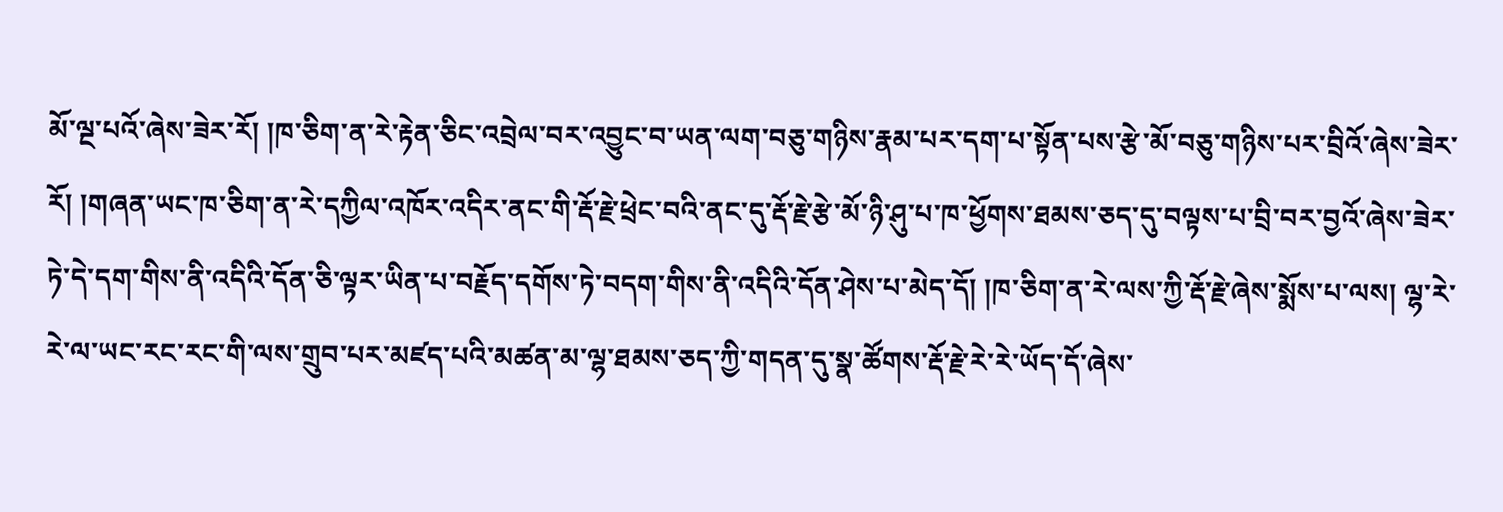མོ་ལྔ་པའོ་ཞེས་ཟེར་རོ། །ཁ་ཅིག་ན་རེ་རྟེན་ཅིང་འབྲེལ་བར་འབྱུང་བ་ཡན་ལག་བཅུ་གཉིས་རྣམ་པར་དག་པ་སྟོན་པས་རྩེ་མོ་བཅུ་གཉིས་པར་བྲིའོ་ཞེས་ཟེར་རོ། །གཞན་ཡང་ཁ་ཅིག་ན་རེ་དཀྱིལ་འཁོར་འདིར་ནང་གི་རྡོ་རྗེ་ཕྲེང་བའི་ནང་དུ་རྡོ་རྗེ་རྩེ་མོ་ཉི་ཤུ་པ་ཁ་ཕྱོགས་ཐམས་ཅད་དུ་བལྟས་པ་བྲི་བར་བྱའོ་ཞེས་ཟེར་ཏེ་དེ་དག་གིས་ནི་འདིའི་དོན་ཅི་ལྟར་ཡིན་པ་བརྗོད་དགོས་ཏེ་བདག་གིས་ནི་འདིའི་དོན་ཤེས་པ་མེད་དོ། །ཁ་ཅིག་ན་རེ་ལས་ཀྱི་རྡོ་རྗེ་ཞེས་སྨོས་པ་ལས། ལྷ་རེ་རེ་ལ་ཡང་རང་རང་གི་ལས་གྲུབ་པར་མཛད་པའི་མཚན་མ་ལྷ་ཐམས་ཅད་ཀྱི་གདན་དུ་སྣ་ཚོགས་རྡོ་རྗེ་རེ་རེ་ཡོད་དོ་ཞེས་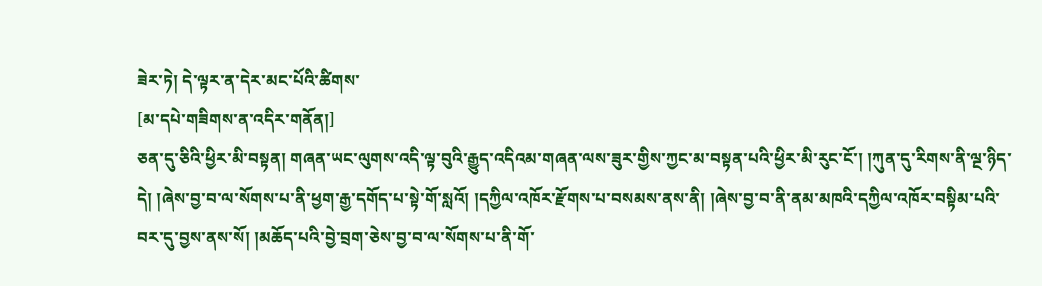ཟེར་ཏེ། དེ་ལྟར་ན་དེར་མང་པོའི་ཚིགས་
[མ་དཔེ་གཟིགས་ན་འདིར་གནོན།]
ཅན་དུ་ཅིའི་ཕྱིར་མི་བསྟན། གཞན་ཡང་ལུགས་འདི་ལྟ་བུའི་རྒྱུད་འདིའམ་གཞན་ལས་ཟུར་གྱིས་ཀྱང་མ་བསྟན་པའི་ཕྱིར་མི་རུང་ངོ་། །ཀུན་དུ་རིགས་ནི་ལྔ་ཉིད་དེ། །ཞེས་བྱ་བ་ལ་སོགས་པ་ནི་ཕྱག་རྒྱ་དགོད་པ་སྟེ་གོ་སླའོ། །དཀྱིལ་འཁོར་རྫོགས་པ་བསམས་ནས་ནི། །ཞེས་བྱ་བ་ནི་ནམ་མཁའི་དཀྱིལ་འཁོར་བསྟིམ་པའི་བར་དུ་བྱས་ནས་སོ། །མཆོད་པའི་བྱེ་བྲག་ཅེས་བྱ་བ་ལ་སོགས་པ་ནི་གོ་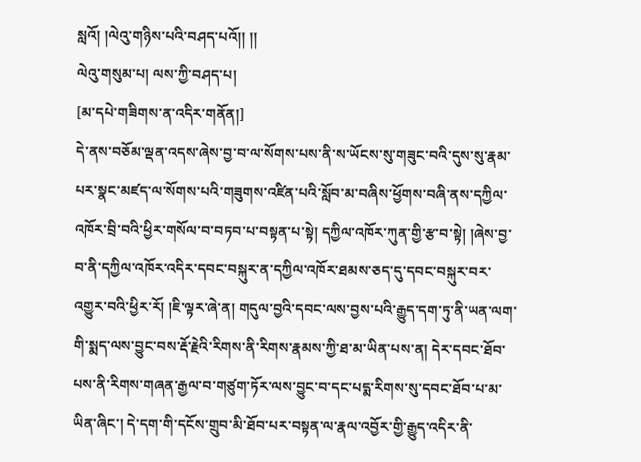སླའོ། །ལེའུ་གཉིས་པའི་བཤད་པའོ།། །།
ལེའུ་གསུམ་པ། ལས་ཀྱི་བཤད་པ།
[མ་དཔེ་གཟིགས་ན་འདིར་གནོན།]
དེ་ནས་བཅོམ་ལྡན་འདས་ཞེས་བྱ་བ་ལ་སོགས་པས་ནི་ས་ཡོངས་སུ་གཟུང་བའི་དུས་སུ་རྣམ་པར་སྣང་མཛད་ལ་སོགས་པའི་གཟུགས་འཛིན་པའི་སློབ་མ་བཞིས་ཕྱོགས་བཞི་ནས་དཀྱིལ་འཁོར་བྲི་བའི་ཕྱིར་གསོལ་བ་བཏབ་པ་བསྟན་པ་སྟེ། དཀྱིལ་འཁོར་ཀུན་གྱི་རྩ་བ་སྟེ། །ཞེས་བྱ་བ་ནི་དཀྱིལ་འཁོར་འདིར་དབང་བསྐུར་ན་དཀྱིལ་འཁོར་ཐམས་ཅད་དུ་དབང་བསྐུར་བར་འགྱུར་བའི་ཕྱིར་རོ། །ཇི་ལྟར་ཞེ་ན། གདུལ་བྱའི་དབང་ལས་བྱས་པའི་རྒྱུད་དག་ཏུ་ནི་ཡན་ལག་གི་སྨད་ལས་བྱུང་བས་རྡོ་རྗེའི་རིགས་ནི་རིགས་རྣམས་ཀྱི་ཐ་མ་ཡིན་པས་ན། དེར་དབང་ཐོབ་པས་ནི་རིགས་གཞན་རྒྱལ་བ་གཙུག་ཏོར་ལས་བྱུང་བ་དང་པདྨ་རིགས་སུ་དབང་ཐོབ་པ་མ་ཡིན་ཞིང་། དེ་དག་གི་དངོས་གྲུབ་མི་ཐོབ་པར་བསྟན་ལ་རྣལ་འབྱོར་གྱི་རྒྱུད་འདིར་ནི་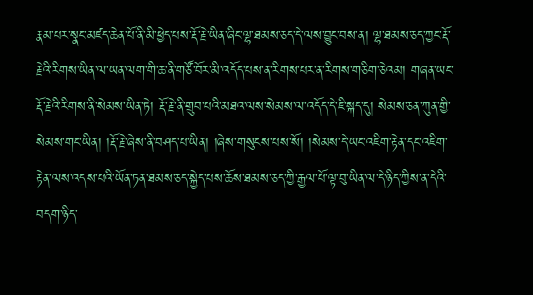རྣམ་པར་སྣང་མཛད་ཆེན་པོ་ནི་མི་ཕྱེད་པས་རྡོ་རྗེ་ཡིན་ཞིང་ལྷ་ཐམས་ཅད་དེ་ལས་བྱུང་བས་ན། ལྷ་ཐམས་ཅད་ཀྱང་རྡོ་རྗེའི་རིགས་ཡིན་ལ་ཡན་ལག་གི་ཆ་ནི་གཙོ་བོར་མི་འདོད་པས་ན་རིགས་པར་ན་རིགས་གཅིག་ཅེའམ། གཞན་ཡང་རྡོ་རྗེའི་རིགས་ནི་སེམས་ཡིན་ཏེ། རྡོ་རྗེ་ནི་གྲུབ་པའི་མཐའ་ལས་སེམས་ལ་འདོད་དེ་ཇི་སྐད་དུ། སེམས་ཅན་ཀུན་གྱི་སེམས་གང་ཡིན། །རྡོ་རྗེ་ཞེས་ནི་བཤད་པ་ཡིན། །ཞེས་གསུངས་པས་སོ། །སེམས་དེ་ཡང་འཇིག་རྟེན་དང་འཇིག་རྟེན་ལས་འདས་པའི་ཡོན་ཏན་ཐམས་ཅད་སྐྱེད་པས་ཆོས་ཐམས་ཅད་ཀྱི་རྒྱལ་པོ་ལྟ་བུ་ཡིན་ལ་དེ་ཉིད་ཀྱིས་ན་དེའི་བདག་ཉིད་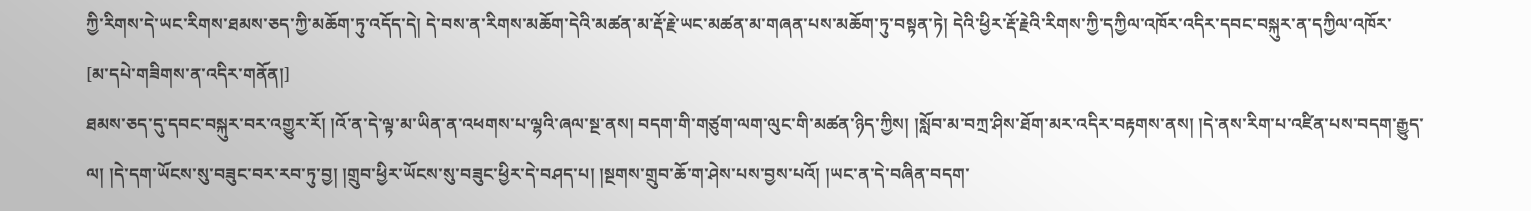ཀྱི་རིགས་དེ་ཡང་རིགས་ཐམས་ཅད་ཀྱི་མཆོག་ཏུ་འདོད་དེ། དེ་བས་ན་རིགས་མཆོག་དེའི་མཚན་མ་རྡོ་རྗེ་ཡང་མཚན་མ་གཞན་པས་མཆོག་ཏུ་བསྟན་ཏེ། དེའི་ཕྱིར་རྡོ་རྗེའི་རིགས་ཀྱི་དཀྱིལ་འཁོར་འདིར་དབང་བསྐུར་ན་དཀྱིལ་འཁོར་
[མ་དཔེ་གཟིགས་ན་འདིར་གནོན།]
ཐམས་ཅད་དུ་དབང་བསྐུར་བར་འགྱུར་རོ། །འོ་ན་དེ་ལྟ་མ་ཡིན་ན་འཕགས་པ་ལྷའི་ཞལ་སྔ་ནས། བདག་གི་གཙུག་ལག་ལུང་གི་མཚན་ཉིད་ཀྱིས། །སློབ་མ་བཀྲ་ཤིས་ཐོག་མར་འདིར་བརྟགས་ནས། །དེ་ནས་རིག་པ་འཛིན་པས་བདག་རྒྱུད་ལ། །དེ་དག་ཡོངས་སུ་བཟུང་བར་རབ་ཏུ་བྱ། །གྲུབ་ཕྱིར་ཡོངས་སུ་བཟུང་ཕྱིར་དེ་བཤད་པ། །སྔགས་གྲུབ་ཆོ་ག་ཤེས་པས་བྱས་པའོ། །ཡང་ན་དེ་བཞིན་བདག་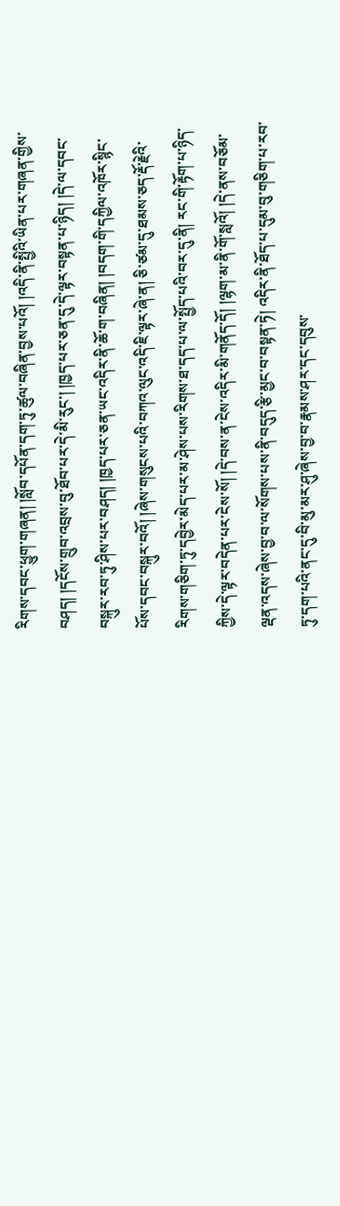རིགས་དབང་ཕྱུག་གཞན། །སློབ་དཔོན་དག་ཏུ་ཚུལ་བཞིན་བྱས་པའོ། །འདི་ནི་སྤྱིའི་ཡིན་པར་གཞན་གྱིས་བཤད། །དངོས་གྲུབ་འབྲས་བུ་ཐོབ་པར་དེ་མི་རུང་། །ཁྱད་པར་ཅན་དུ་དེ་ལྟར་བསྟན་པ་ཉིད། །དེ་ལ་དབང་བསྐུར་རབ་ཏུ་ཤིས་པར་བཤད། །ཁྱད་པར་ཅན་ཡང་འདིར་ནི་ཆོ་ག་བཞིན། །བདག་གི་དཀྱིལ་འཁོར་སྙིང་པོས་དབང་བསྐུར་བའོ། །ཞེས་གསུངས་པའི་བཀའ་ལུང་འདི་ཇི་ལྟར་ཞེ་ན། ཅི་ཙམ་དུ་ཐམས་ཅད་རྡོ་རྗེའི་རིགས་གཅིག་ཏུ་དབྱེར་མེད་པར་མ་ཤེས་པས་རིགས་ཐ་དད་པ་ལ་སྤྱོད་པའི་བར་དུ་ནི། རང་གི་རྟོག་པ་ཉིད་ཀྱིས་དེ་ལྟར་བདེན་པར་ངེས་སོ། །དེ་བས་ན་ངེས་འདིར་མི་གནོད་དོ། །ལྷག་མ་ནི་གོ་སླའོ། །དེ་ནས་བཅོམ་ལྡན་འདས་ཞེས་བྱ་བ་ལ་སོགས་པས་ནི་བདུད་རྩི་མྱང་བ་བསྟན་ཏེ། འདིར་ནི་ཐོད་པ་དུམ་བུ་གཅིག་པ་རབ་ཏུ་དག་པའི་ནང་དུ་བི་མུ་མར་ཤུ་ཞེས་བྱ་བ་རྣམས་ཤར་དང་དབུས་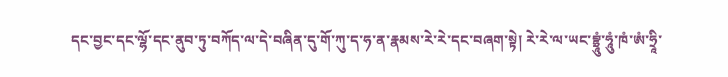དང་བྱང་དང་ལྷོ་དང་ནུབ་ཏུ་བཀོད་ལ་དེ་བཞིན་དུ་གོ་ཀུ་ད་ཧ་ན་རྣམས་རེ་རེ་དང་བཞག་སྟེ། རེ་རེ་ལ་ཡང་བྷྲཱུཾ་ཧཱུཾ་ཁཾ་ཨཾ་ཧྲཱི་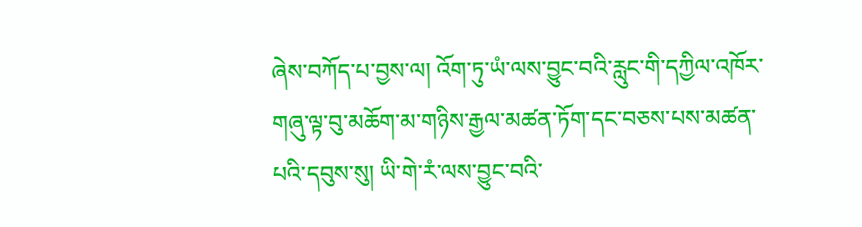ཞེས་བཀོད་པ་བྱས་ལ། འོག་ཏུ་ཡཾ་ལས་བྱུང་བའི་རླུང་གི་དཀྱིལ་འཁོར་གཞུ་ལྟ་བུ་མཆོག་མ་གཉིས་རྒྱལ་མཚན་ཏོག་དང་བཅས་པས་མཚན་པའི་དབུས་སུ། ཡི་གེ་རཾ་ལས་བྱུང་བའི་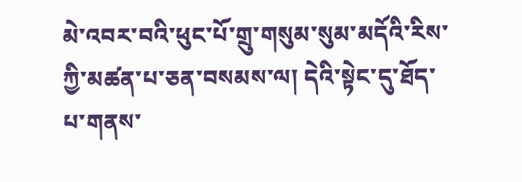མེ་འབར་བའི་ཕུང་པོ་གྲུ་གསུམ་སུམ་མདོའི་རིས་ཀྱི་མཚན་པ་ཅན་བསམས་ལ། དེའི་སྟེང་དུ་ཐོད་པ་གནས་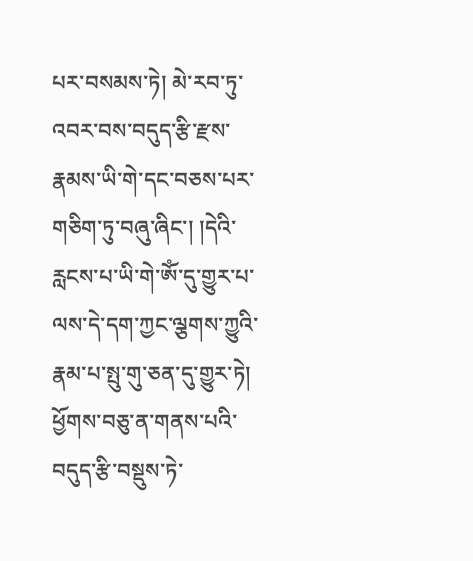པར་བསམས་ཏེ། མེ་རབ་ཏུ་འབར་བས་བདུད་རྩི་རྫས་རྣམས་ཡི་གེ་དང་བཅས་པར་གཅིག་ཏུ་བཞུ་ཞིང་། །དེའི་རླངས་པ་ཡི་གེ་ཨོཾ་དུ་གྱུར་པ་ལས་དེ་དག་ཀྱང་ལྕགས་ཀྱུའི་རྣམ་པ་སྤུ་གུ་ཅན་དུ་གྱུར་ཏེ། ཕྱོགས་བཅུ་ན་གནས་པའི་བདུད་རྩི་བསྡུས་ཏེ་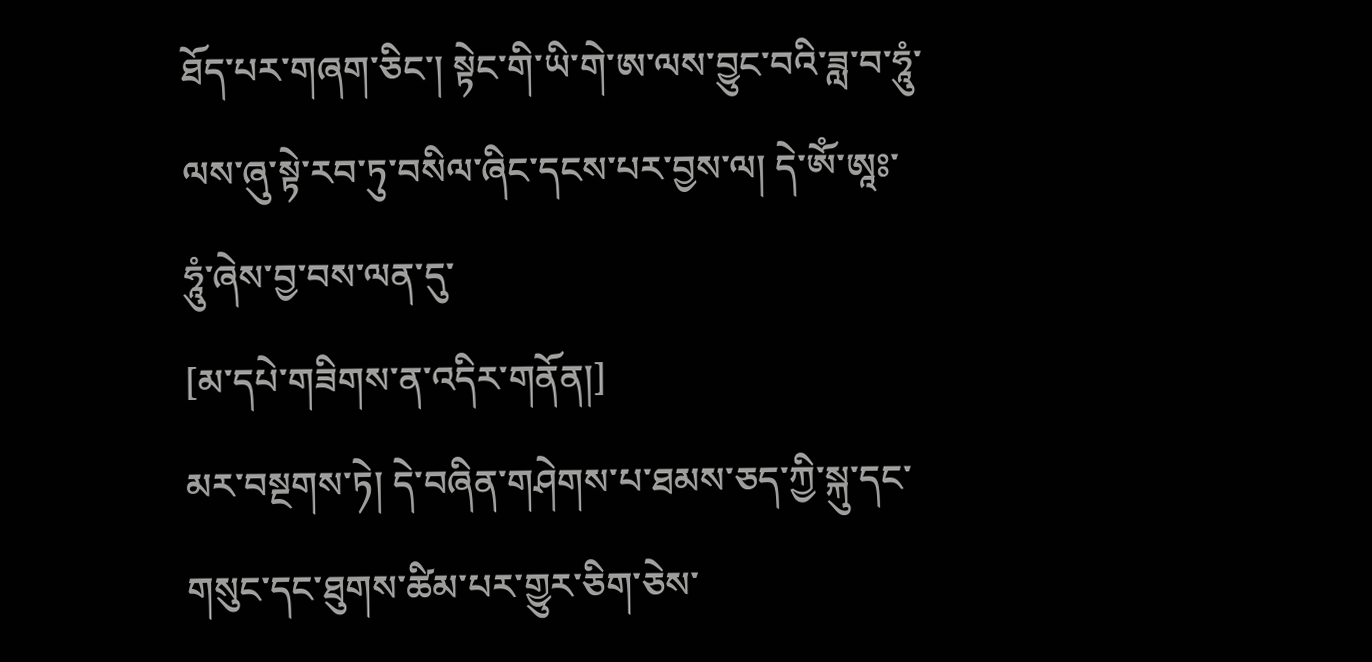ཐོད་པར་གཞག་ཅིང་། སྟེང་གི་ཡི་གེ་ཨ་ལས་བྱུང་བའི་ཟླ་བ་ཧཱུཾ་ལས་ཞུ་སྟེ་རབ་ཏུ་བསིལ་ཞིང་དངས་པར་བྱས་ལ། དེ་ཨོཾ་ཨཱཿ་ཧཱུཾ་ཞེས་བྱ་བས་ལན་དུ་
[མ་དཔེ་གཟིགས་ན་འདིར་གནོན།]
མར་བསྔགས་ཏེ། དེ་བཞིན་གཤེགས་པ་ཐམས་ཅད་ཀྱི་སྐུ་དང་གསུང་དང་ཐུགས་ཚིམ་པར་གྱུར་ཅིག་ཅེས་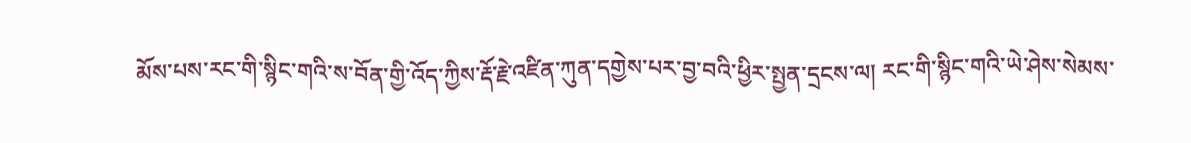མོས་པས་རང་གི་སྙིང་གའི་ས་བོན་གྱི་འོད་ཀྱིས་རྡོ་རྗེ་འཛིན་ཀུན་དགྱེས་པར་བྱ་བའི་ཕྱིར་སྤྱན་དྲངས་ལ། རང་གི་སྙིང་གའི་ཡེ་ཤེས་སེམས་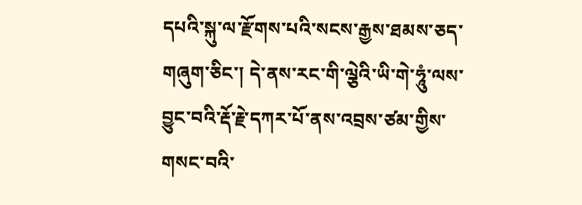དཔའི་སྐུ་ལ་རྫོགས་པའི་སངས་རྒྱས་ཐམས་ཅད་གཞུག་ཅིང་། དེ་ནས་རང་གི་ལྕེའི་ཡི་གེ་ཧཱུཾ་ལས་བྱུང་བའི་རྡོ་རྗེ་དཀར་པོ་ནས་འབྲས་ཙམ་གྱིས་གསང་བའི་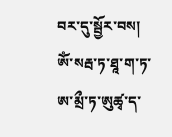བར་དུ་སྦྱོར་བས། ཨོཾ་སརྦ་ཏ་ཐཱ་ག་ཏ་ཨ་མྲྀ་ཏ་ཨུཚྭ་ད་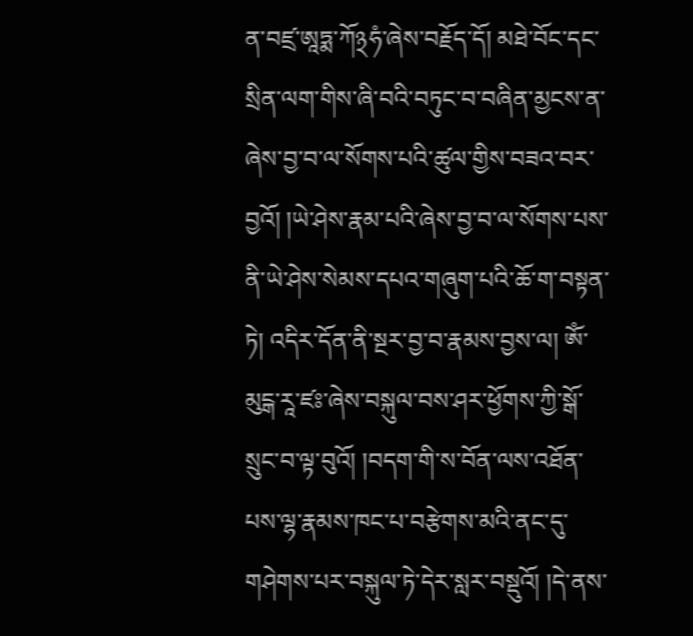ན་བཛྲ་ཨཱཏྨ་ཀོ྅ཧཾ་ཞེས་བརྗོད་དོ། མཐེ་བོང་དང་སྲིན་ལག་གིས་ཞི་བའི་བཏུང་བ་བཞིན་མྱངས་ན་ཞེས་བྱ་བ་ལ་སོགས་པའི་ཚུལ་གྱིས་བཟའ་བར་བྱའོ། །ཡེ་ཤེས་རྣམ་པའི་ཞེས་བྱ་བ་ལ་སོགས་པས་ནི་ཡེ་ཤེས་སེམས་དཔའ་གཞུག་པའི་ཆོ་ག་བསྟན་ཏེ། འདིར་དོན་ནི་སྔར་བྱ་བ་རྣམས་བྱས་ལ། ཨོཾ་མུངྒ་རཱ་ཛཿ་ཞེས་བསྐུལ་བས་ཤར་ཕྱོགས་ཀྱི་སྒོ་སྲུང་བ་ལྟ་བུའོ། །བདག་གི་ས་བོན་ལས་འཐོན་པས་ལྷ་རྣམས་ཁང་པ་བརྩེགས་མའི་ནང་དུ་གཤེགས་པར་བསྐུལ་ཏེ་དེར་སླར་བསྡུའོ། །དེ་ནས་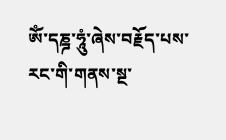ཨོཾ་དཎྜ་ཧཱུཾ་ཞེས་བརྗོད་པས་རང་གི་གནས་སྔ་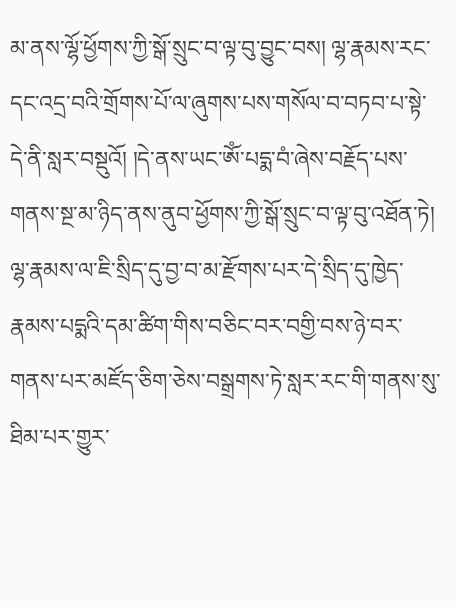མ་ནས་ལྷོ་ཕྱོགས་ཀྱི་སྒོ་སྲུང་བ་ལྟ་བུ་བྱུང་བས། ལྷ་རྣམས་རང་དང་འདྲ་བའི་གྲོགས་པོ་ལ་ཞུགས་པས་གསོལ་བ་བཏབ་པ་སྟེ་དེ་ནི་སླར་བསྡུའོ། །དེ་ནས་ཡང་ཨོཾ་པདྨ་བཾ་ཞེས་བརྗོད་པས་གནས་སྔ་མ་ཉིད་ནས་ནུབ་ཕྱོགས་ཀྱི་སྒོ་སྲུང་བ་ལྟ་བུ་འཐོན་ཏེ། ལྷ་རྣམས་ལ་ཇི་སྲིད་དུ་བྱ་བ་མ་རྫོགས་པར་དེ་སྲིད་དུ་ཁྱེད་རྣམས་པདྨའི་དམ་ཚིག་གིས་བཅིང་བར་བགྱི་བས་ཉེ་བར་གནས་པར་མཛོད་ཅིག་ཅེས་བསྒྲགས་ཏེ་སླར་རང་གི་གནས་སུ་ཐིམ་པར་གྱུར་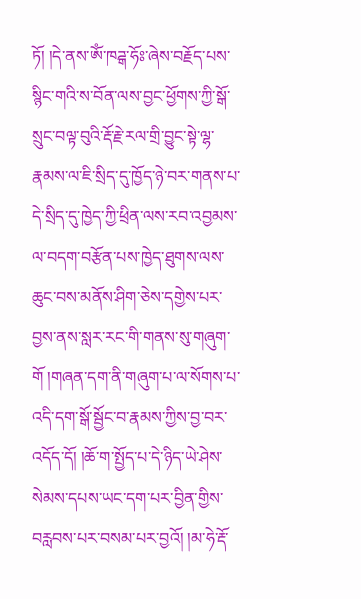ཏོ། །དེ་ནས་ཨོཾ་ཁཌྒ་ཧོཿ་ཞེས་བརྗོད་པས་སྙིང་གའི་ས་བོན་ལས་བྱང་ཕྱོགས་ཀྱི་སྒོ་སྲུང་བལྟ་བུའི་རྡོ་རྗེ་རལ་གྲི་བྱུང་སྟེ་ལྷ་རྣམས་ལ་ཇི་སྲིད་དུ་ཁྱོད་ཉེ་བར་གནས་པ་དེ་སྲིད་དུ་ཁྱེད་ཀྱི་ཕྲིན་ལས་རབ་འབྱམས་ལ་བདག་བརྩོན་པས་ཁྱེད་ཐུགས་ལས་ཆུང་བས་མནོས་ཤིག་ཅེས་དགྱེས་པར་བྱས་ནས་སླར་རང་གི་གནས་སུ་གཞུག་གོ །གཞན་དག་ནི་གཞུག་པ་ལ་སོགས་པ་འདི་དག་སྒོ་སྦྱོང་བ་རྣམས་ཀྱིས་བྱ་བར་འདོད་དོ། །ཆོ་ག་སྤྱོད་པ་དེ་ཉིད་ཡེ་ཤེས་སེམས་དཔས་ཡང་དག་པར་བྱིན་གྱིས་བརླབས་པར་བསམ་པར་བྱའོ། །མ་ཧེ་རྡོ་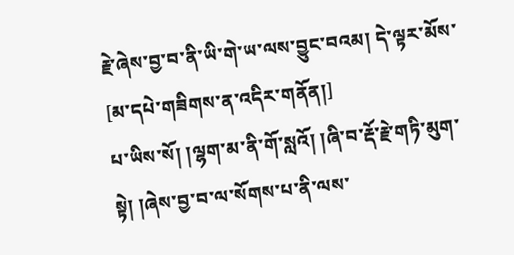རྗེ་ཞེས་བྱ་བ་ནི་ཡི་གེ་ཡ་ལས་བྱུང་བའམ། དེ་ལྟར་མོས་
[མ་དཔེ་གཟིགས་ན་འདིར་གནོན།]
པ་ཡིས་སོ། །ལྷག་མ་ནི་གོ་སླའོ། །ཞི་བ་རྡོ་རྗེ་གཏི་མུག་སྟེ། །ཞེས་བྱ་བ་ལ་སོགས་པ་ནི་ལས་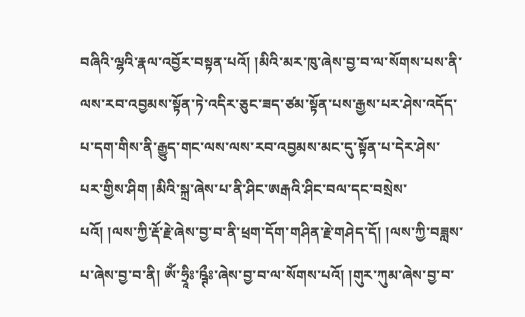བཞིའི་ལྷའི་རྣལ་འབྱོར་བསྟན་པའོ། །མིའི་མར་ཁུ་ཞེས་བྱ་བ་ལ་སོགས་པས་ནི་ལས་རབ་འབྱམས་སྟོན་ཏེ་འདིར་ཅུང་ཟད་ཙམ་སྟོན་པས་རྒྱས་པར་ཤེས་འདོད་པ་དག་གིས་ནི་རྒྱུད་གང་ལས་ལས་རབ་འབྱམས་མང་དུ་སྟོན་པ་དེར་ཤེས་པར་གྱིས་ཤིག །མིའི་སྐྲ་ཞེས་པ་ནི་ཤིང་ཨརྒའི་ཤིང་བལ་དང་བསྲེས་པའོ། །ལས་ཀྱི་རྡོ་རྗེ་ཞེས་བྱ་བ་ནི་ཕྲག་དོག་གཤིན་རྗེ་གཤེད་དོ། །ལས་ཀྱི་བཟླས་པ་ཞེས་བྱ་བ་ནི། ཨོཾ་ཧྲཱིཿ་ཥྚྀཿ་ཞེས་བྱ་བ་ལ་སོགས་པའོ། །གུར་ཀུམ་ཞེས་བྱ་བ་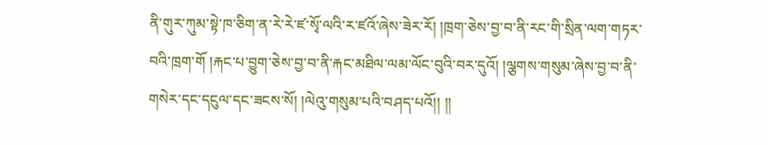ནི་གུར་ཀུམ་སྟེ་ཁ་ཅིག་ན་རེ་རེ་ཛ་སྭོ་ལའི་ར་ཛའོ་ཞེས་ཟེར་རོ། །ཁྲག་ཅེས་བྱ་བ་ནི་རང་གི་སྲིན་ལག་གཏར་བའི་ཁྲག་གོ །རྐང་པ་བྱུག་ཅེས་བྱ་བ་ནི་རྐང་མཐིལ་ལམ་ལོང་བུའི་བར་དུའོ། །ལྕགས་གསུམ་ཞེས་བྱ་བ་ནི་གསེར་དང་དངུལ་དང་ཟངས་སོ། །ལེའུ་གསུམ་པའི་བཤད་པའོ།། །།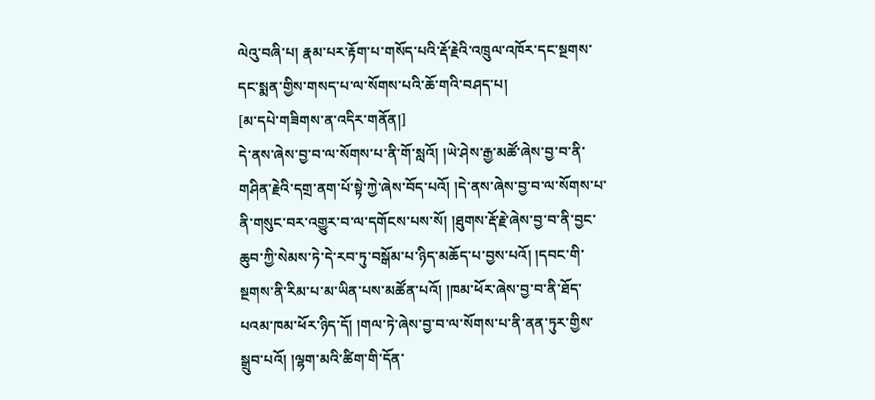ལེའུ་བཞི་པ། རྣམ་པར་རྟོག་པ་གསོད་པའི་རྡོ་རྗེའི་འཁྲུལ་འཁོར་དང་སྔགས་དང་སྨན་གྱིས་གསད་པ་ལ་སོགས་པའི་ཆོ་གའི་བཤད་པ།
[མ་དཔེ་གཟིགས་ན་འདིར་གནོན།]
དེ་ནས་ཞེས་བྱ་བ་ལ་སོགས་པ་ནི་གོ་སླའོ། །ཡེ་ཤེས་རྒྱ་མཚོ་ཞེས་བྱ་བ་ནི་གཤིན་རྗེའི་དགྲ་ནག་པོ་སྟེ་ཀྱེ་ཞེས་བོད་པའོ། །དེ་ནས་ཞེས་བྱ་བ་ལ་སོགས་པ་ནི་གསུང་བར་འགྱུར་བ་ལ་དགོངས་པས་སོ། །ཐུགས་རྡོ་རྗེ་ཞེས་བྱ་བ་ནི་བྱང་ཆུབ་ཀྱི་སེམས་ཏེ་དེ་རབ་ཏུ་བསྒོམ་པ་ཉིད་མཆོད་པ་བྱས་པའོ། །དབང་གི་སྔགས་ནི་རིམ་པ་མ་ཡིན་པས་མཚོན་པའོ། །ཁམ་ཕོར་ཞེས་བྱ་བ་ནི་ཐོད་པའམ་ཁམ་ཕོར་ཉིད་དོ། །གལ་ཏེ་ཞེས་བྱ་བ་ལ་སོགས་པ་ནི་ནན་ཏུར་གྱིས་སྒྲུབ་པའོ། །ལྷག་མའི་ཚིག་གི་དོན་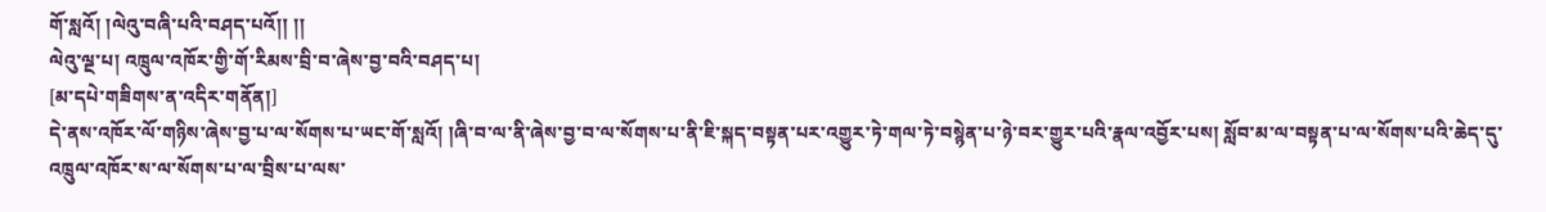གོ་སླའོ། །ལེའུ་བཞི་པའི་བཤད་པའོ།། །།
ལེའུ་ལྔ་པ། འཁྲུལ་འཁོར་གྱི་གོ་རིམས་བྲི་བ་ཞེས་བྱ་བའི་བཤད་པ།
[མ་དཔེ་གཟིགས་ན་འདིར་གནོན།]
དེ་ནས་འཁོར་ལོ་གཉིས་ཞེས་བྱ་པ་ལ་སོགས་པ་ཡང་གོ་སླའོ། །ཞི་བ་ལ་ནི་ཞེས་བྱ་བ་ལ་སོགས་པ་ནི་ཇི་སྐད་བསྟན་པར་འགྱུར་ཏེ་གལ་ཏེ་བསྙེན་པ་ཉེ་བར་གྱུར་པའི་རྣལ་འབྱོར་པས། སློབ་མ་ལ་བསྟན་པ་ལ་སོགས་པའི་ཆེད་དུ་འཁྲུལ་འཁོར་ས་ལ་སོགས་པ་ལ་བྲིས་པ་ལས་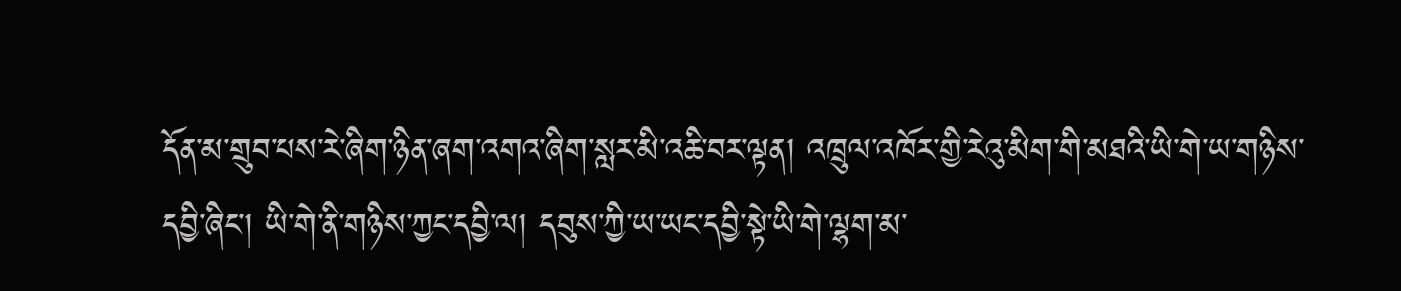དོན་མ་གྲུབ་པས་རེ་ཞིག་ཉིན་ཞག་འགའ་ཞིག་སླར་མི་འཆི་བར་ལྟན། འཁྲུལ་འཁོར་གྱི་རེའུ་མིག་གི་མཐའི་ཡི་གེ་ཡ་གཉིས་དབྱི་ཞིང་། ཡི་གེ་ནི་གཉིས་ཀྱང་དབྱི་ལ། དབུས་ཀྱི་ཡ་ཡང་དབྱི་སྟེ་ཡི་གེ་ལྷག་མ་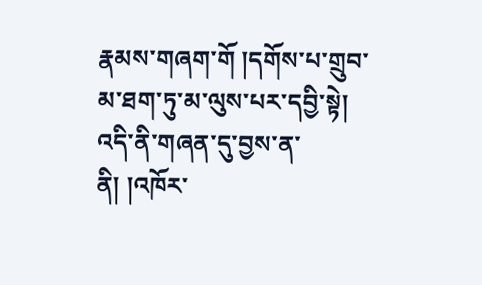རྣམས་གཞག་གོ །དགོས་པ་གྲུབ་མ་ཐག་ཏུ་མ་ལུས་པར་དབྱི་སྟེ། འདི་ནི་གཞན་དུ་བྱས་ན་ནི། །འཁོར་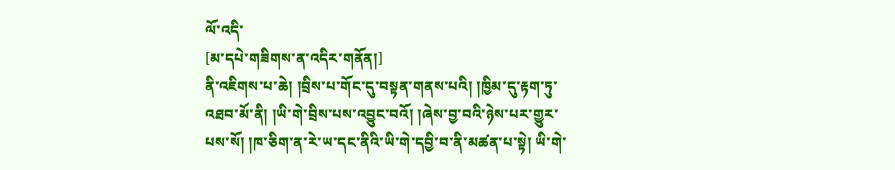ལོ་འདི་
[མ་དཔེ་གཟིགས་ན་འདིར་གནོན།]
ནི་འཇིགས་པ་ཆེ། །བྲིས་པ་གོང་དུ་བསྟན་གནས་པའི། །ཁྱིམ་དུ་རྟག་ཏུ་འཐབ་མོ་ནི། །ཡི་གེ་བྲིས་པས་འབྱུང་བའོ། །ཞེས་བྱ་བའི་ཉེས་པར་གྱུར་པས་སོ། །ཁ་ཅིག་ན་རེ་ཡ་དང་ནིའི་ཡི་གེ་དབྱི་བ་ནི་མཚན་པ་སྟེ། ཡི་གེ་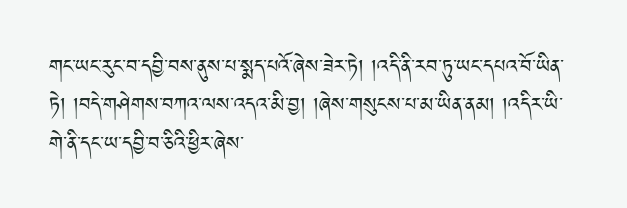གང་ཡང་རུང་བ་དབྱི་བས་ནུས་པ་སྨད་པའོ་ཞེས་ཟེར་ཏེ། །འདི་ནི་རབ་ཏུ་ཡང་དཔའ་བོ་ཡིན་ཏེ། །བདེ་གཤེགས་བཀའ་ལས་འདའ་མི་བྱ། །ཞེས་གསུངས་པ་མ་ཡིན་ནམ། །འདིར་ཡི་གེ་ནི་དང་ཡ་དབྱི་བ་ཅིའི་ཕྱིར་ཞེས་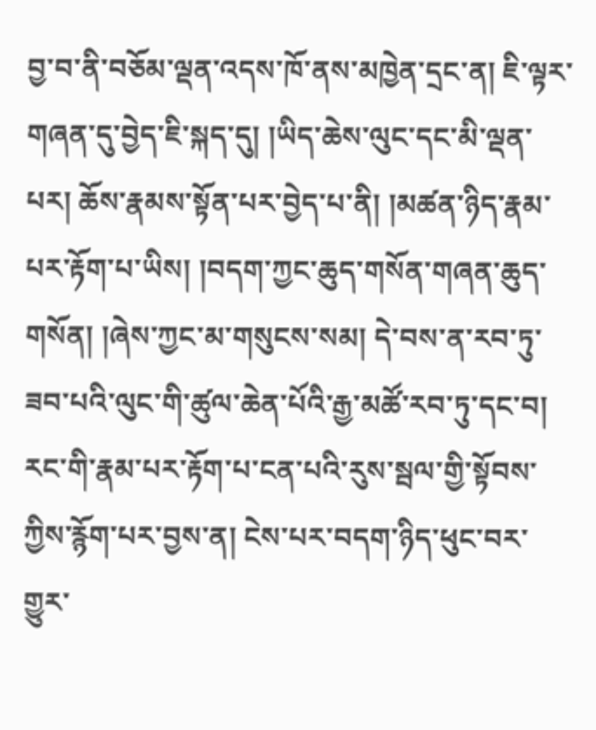བྱ་བ་ནི་བཅོམ་ལྡན་འདས་ཁོ་ནས་མཁྱེན་དྲང་ན། ཇི་ལྟར་གཞན་དུ་བྱེད་ཇི་སྐད་དུ། །ཡིད་ཆེས་ལུང་དང་མི་ལྡན་པར། ཆོས་རྣམས་སྟོན་པར་བྱེད་པ་ནི། །མཚན་ཉིད་རྣམ་པར་རྟོག་པ་ཡིས། །བདག་ཀྱང་ཆུད་གསོན་གཞན་ཆུད་གསོན། །ཞེས་ཀྱང་མ་གསུངས་སམ། དེ་བས་ན་རབ་ཏུ་ཟབ་པའི་ལུང་གི་ཚུལ་ཆེན་པོའི་རྒྱ་མཚོ་རབ་ཏུ་དང་བ། རང་གི་རྣམ་པར་རྟོག་པ་ངན་པའི་རུས་སྦལ་གྱི་སྟོབས་ཀྱིས་རྙོག་པར་བྱས་ན། ངེས་པར་བདག་ཉིད་ཕུང་བར་གྱུར་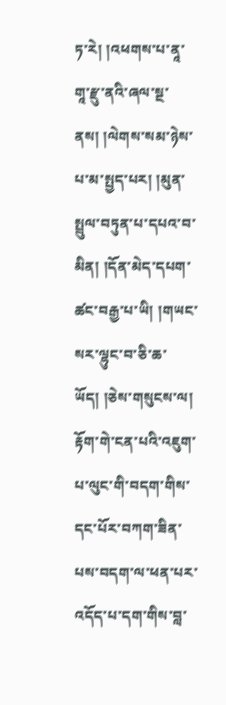ཏ་རེ། །འཕགས་པ་ནཱ་གཱ་རྫུ་ནའི་ཞལ་སྔ་ནས། །ལེགས་སམ་ཉེས་པ་མ་སྤྱད་པར། །མུན་སྤྲུལ་བཏུན་པ་དཔའ་བ་མིན། །དོན་མེད་དཔག་ཚང་བརྒྱ་པ་ཡི། །གཡང་སར་ལྷུང་བ་ཅི་ཆ་ཡོད། །ཅེས་གསུངས་ལ། རྟོག་གེ་ངན་པའི་འཇུག་པ་ལུང་གི་བདག་གིས་དང་པོར་བཀག་ཟིན་པས་བདག་ལ་ཕན་པར་འདོད་པ་དག་གིས་བླ་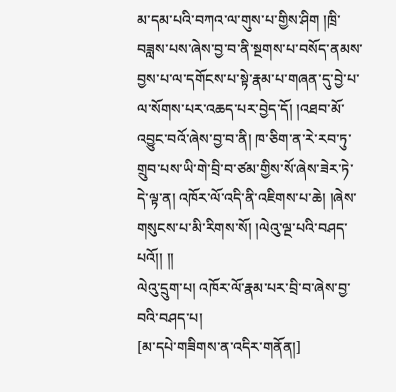མ་དམ་པའི་བཀའ་ལ་གུས་པ་གྱིས་ཤིག །ཁྲི་བཟླས་པས་ཞེས་བྱ་བ་ནི་སྔགས་པ་བསོད་ནམས་བྱས་པ་ལ་དགོངས་པ་སྟེ་རྣམ་པ་གཞན་དུ་བྱེ་པ་ལ་སོགས་པར་འཆད་པར་བྱེད་དོ། །འཐབ་མོ་འབྱུང་བའོ་ཞེས་བྱ་བ་ནི། ཁ་ཅིག་ན་རེ་རབ་ཏུ་གྲུབ་པས་ཡི་གེ་བྲི་བ་ཙམ་གྱིས་སོ་ཞེས་ཟེར་ཏེ་དེ་ལྟ་ན། འཁོར་ལོ་འདི་ནི་འཇིགས་པ་ཆེ། །ཞེས་གསུངས་པ་མི་རིགས་སོ། །ལེའུ་ལྔ་པའི་བཤད་པའོ།། །།
ལེའུ་དྲུག་པ། འཁོར་ལོ་རྣམ་པར་བྲི་བ་ཞེས་བྱ་བའི་བཤད་པ།
[མ་དཔེ་གཟིགས་ན་འདིར་གནོན།]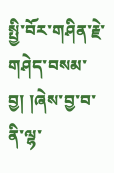སྤྱི་བོར་གཤིན་རྗེ་གཤེད་བསམ་བྱ། །ཞེས་བྱ་བ་ནི་ལྷ་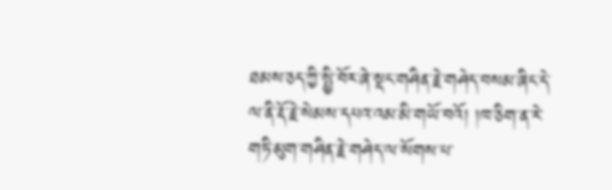ཐམས་ཅད་ཀྱི་སྤྱི་བོར་ཞེ་སྡང་གཤིན་རྗེ་གཤེད་བསམ་ཞིང་དེ་ལ་ནི་རྡོ་རྗེ་སེམས་དཔའ་འམ་མི་གཡོ་བའོ། །ཁ་ཅིག་ན་རེ་གཏི་མུག་གཤིན་རྗེ་གཤེད་ལ་སོགས་པ་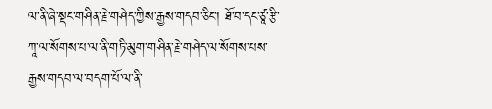ལ་ནི་ཞེ་སྡང་གཤིན་རྗེ་གཤེད་ཀྱིས་རྒྱས་གདབ་ཅིང་། ཐོ་བ་དང་ཙཱ་རྩི་ཀཱ་ལ་སོགས་པ་ལ་ནི་གཏི་མུག་གཤིན་རྗེ་གཤེད་ལ་སོགས་པས་རྒྱས་གདབ་ལ་བདག་པོ་ལ་ནི་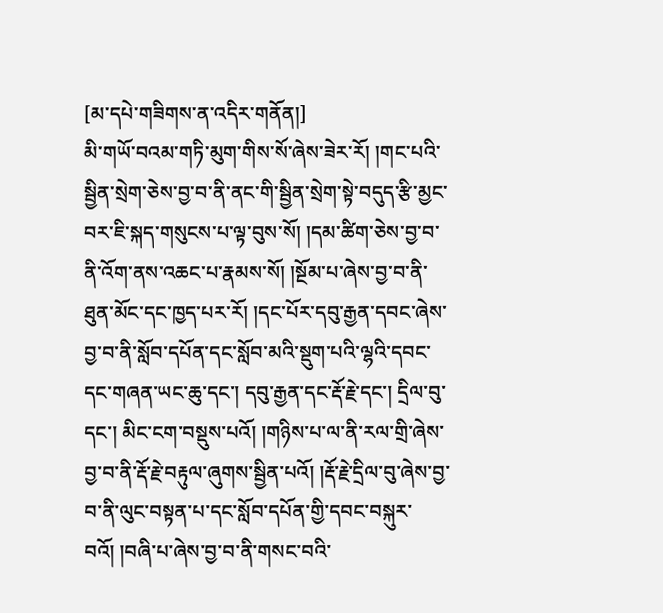[མ་དཔེ་གཟིགས་ན་འདིར་གནོན།]
མི་གཡོ་བའམ་གཏི་མུག་གིས་སོ་ཞེས་ཟེར་རོ། །གང་པའི་སྦྱིན་སྲེག་ཅེས་བྱ་བ་ནི་ནང་གི་སྦྱིན་སྲེག་སྟེ་བདུད་རྩི་མྱང་བར་ཇི་སྐད་གསུངས་པ་ལྟ་བུས་སོ། །དམ་ཚིག་ཅེས་བྱ་བ་ནི་འོག་ནས་འཆང་པ་རྣམས་སོ། །སྔོམ་པ་ཞེས་བྱ་བ་ནི་ཐུན་མོང་དང་ཁྱད་པར་རོ། །དང་པོར་དབུ་རྒྱན་དབང་ཞེས་བྱ་བ་ནི་སློབ་དཔོན་དང་སློབ་མའི་སྡུག་པའི་ལྷའི་དབང་དང་གཞན་ཡང་ཆུ་དང་། དབུ་རྒྱན་དང་རྡོ་རྗེ་དང་། དྲིལ་བུ་དང་། མིང་ངག་བསྡུས་པའོ། །གཉིས་པ་ལ་ནི་རལ་གྲི་ཞེས་བྱ་བ་ནི་རྡོ་རྗེ་བརྟུལ་ཞུགས་སྦྱིན་པའོ། །རྡོ་རྗེ་དྲིལ་བུ་ཞེས་བྱ་བ་ནི་ལུང་བསྟན་པ་དང་སློབ་དཔོན་གྱི་དབང་བསྐུར་བའོ། །བཞི་པ་ཞེས་བྱ་བ་ནི་གསང་བའི་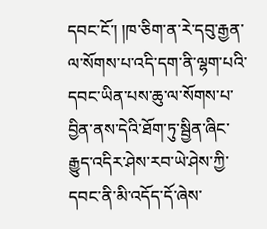དབང་ངོ་། །ཁ་ཅིག་ན་རེ་དབུ་རྒྱན་ལ་སོགས་པ་འདི་དག་ནི་ལྷག་པའི་དབང་ཡིན་པས་ཆུ་ལ་སོགས་པ་བྱིན་ནས་དེའི་ཐོག་ཏུ་སྦྱིན་ཞིང་རྒྱུད་འདིར་ཤེས་རབ་ཡེ་ཤེས་ཀྱི་དབང་ནི་མི་འདོད་དོ་ཞེས་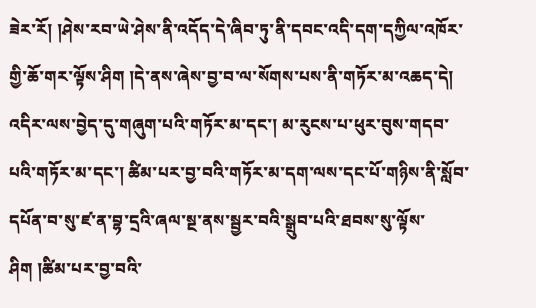ཟེར་རོ། །ཤེས་རབ་ཡེ་ཤེས་ནི་འདོད་དེ་ཞིབ་ཏུ་ནི་དབང་འདི་དག་དཀྱིལ་འཁོར་གྱི་ཆོ་གར་ལྟོས་ཤིག །དེ་ནས་ཞེས་བྱ་བ་ལ་སོགས་པས་ནི་གཏོར་མ་འཆད་དེ། འདིར་ལས་བྱེད་དུ་གཞུག་པའི་གཏོར་མ་དང་། མ་རུངས་པ་ཕུར་བུས་གདབ་པའི་གཏོར་མ་དང་། ཚིམ་པར་བྱ་བའི་གཏོར་མ་དག་ལས་དང་པོ་གཉིས་ནི་སློབ་དཔོན་བ་སུ་ཛ་ན་བྷ་དྲའི་ཞལ་སྔ་ནས་སྦྱར་བའི་སྒྲུབ་པའི་ཐབས་སུ་ལྟོས་ཤིག །ཚིམ་པར་བྱ་བའི་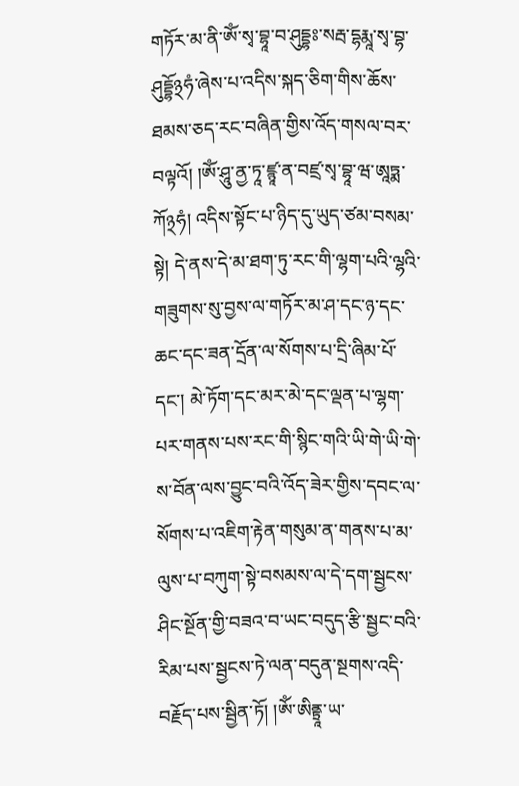གཏོར་མ་ནི་ཨོཾ་སྭ་བྷཱ་བ་ཤུདྡྷཿ་སརྦ་དྷརྨཱ་སྭ་བྷ་ཤུདྡྷོ྅ཧཾ་ཞེས་པ་འདིས་སྐད་ཅིག་གིས་ཆོས་ཐམས་ཅད་རང་བཞིན་གྱིས་འོད་གསལ་བར་བལྟའོ། །ཨོཾ་ཤཱུ་ནྱ་ཏཱ་ཛྙཱ་ན་བཛྲ་སྭ་བྷཱ་ཝ་ཨཱཏྨ་ཀོ྅ཧཾ། འདིས་སྟོང་པ་ཉིད་དུ་ཡུད་ཙམ་བསམ་སྟེ། དེ་ནས་དེ་མ་ཐག་ཏུ་རང་གི་ལྷག་པའི་ལྷའི་གཟུགས་སུ་བྱས་ལ་གཏོར་མ་ཤ་དང་ཉ་དང་ཆང་དང་ཟན་དྲོན་ལ་སོགས་པ་དྲི་ཞིམ་པོ་དང་། མེ་ཏོག་དང་མར་མེ་དང་ལྡན་པ་ལྷག་པར་གནས་པས་རང་གི་སྙིང་གའི་ཡི་གེ་ཡི་གེ་ས་བོན་ལས་བྱུང་བའི་འོད་ཟེར་གྱིས་དབང་ལ་སོགས་པ་འཇིག་རྟེན་གསུམ་ན་གནས་པ་མ་ལུས་པ་བཀུག་སྟེ་བསམས་ལ་དེ་དག་སྦྱངས་ཤིང་སྔོན་གྱི་བཟའ་བ་ཡང་བདུད་རྩི་སྦྱང་བའི་རིམ་པས་སྦྱངས་ཏེ་ལན་བདུན་སྔགས་འདི་བརྗོད་པས་སྦྱིན་ཏོ། །ཨོཾ་ཨིནྟྲཱ་ཡ་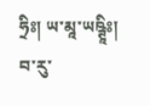ཧྲིཿ། ཡ་མཱ་ཡཥྚཱིཿ། བ་རུ་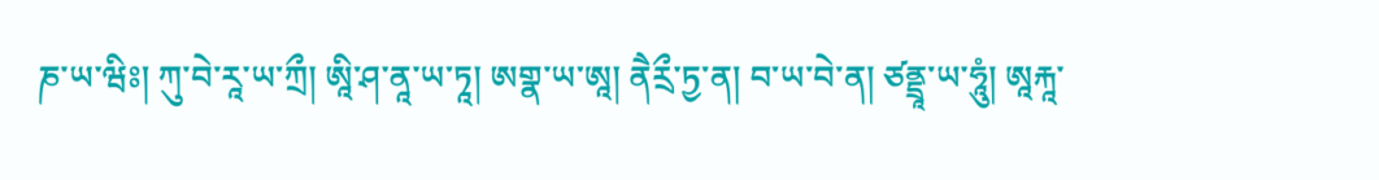ཎ་ཡ་ཝིཿ། ཀུ་བེ་རཱ་ཡ་ཀྲྀ། ཨཱི་ཤ་ནཱ་ཡ་ཏཱ། ཨགྣ་ཡ་ཨཱ། ནཻརྲྀ་ཏྱ་ན། བ་ཡ་བེ་ན། ཙནྡྲཱ་ཡ་ཧཱུཾ། ཨཱརྐཱ་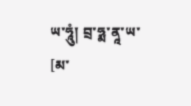ཡ་ཧཱུཾ། བྲ་ཧྨ་ནཱ་ཡ་
[མ་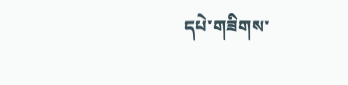དཔེ་གཟིགས་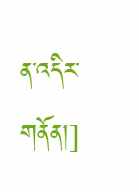ན་འདིར་གནོན།]